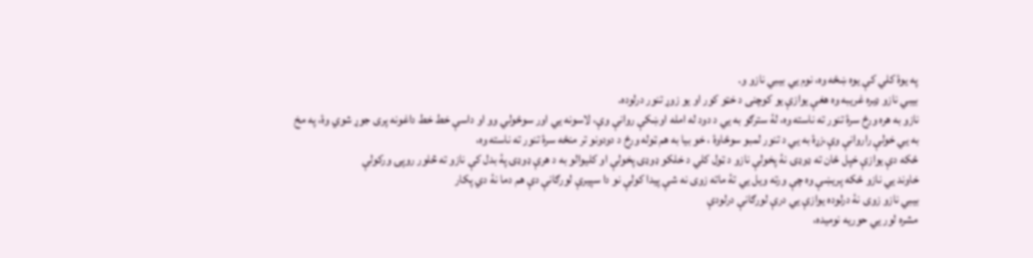په يوۀ کلي کې يوه ښځه وه، نوم يي بيبي نازو و.
بيبي نازو ډيره غريبه وه هغې يوازې يو کوچنی د خټو کور او يو زوړ تنور درلوده.
نازو به هره ورځ سرۀ تنور ته ناسته وه، لۀ سترګو به يي د دود له امله اوښکې روانې وې، لاسونه يي اور سوځولي وو او داسې خط خط داغونه پری جوړ شوي وۀ، په مخ به يي خولې راروانې وې،زړۀ به يي د تنور لمبو سوځاوۀ ، خو بیا به هم ټوله ورځ د دودونو تر منځه سرۀ تنور ته ناسته وه،
ځکه دې يوازې خپل ځان ته ډوډۍ نۀ پخولې نازو د ټول کلي د خلکو ډوډۍ پخولې او کليوالو به د هرې ډوډۍ پۀ بدل کې نازو ته څلور روپۍ ورکولې
خاوند يي نازو ځکه پريښې وه چې ورته ويل يي تۀ ماته زوی نه شې پيدا کولې نو دا سپيرې لورګانې دې هم دما نۀ دي پکار
بيبي نازو زوی نۀ درلوده يوازې يي درې لورګانې درلودې
مشره لور يي حوريه نوميده،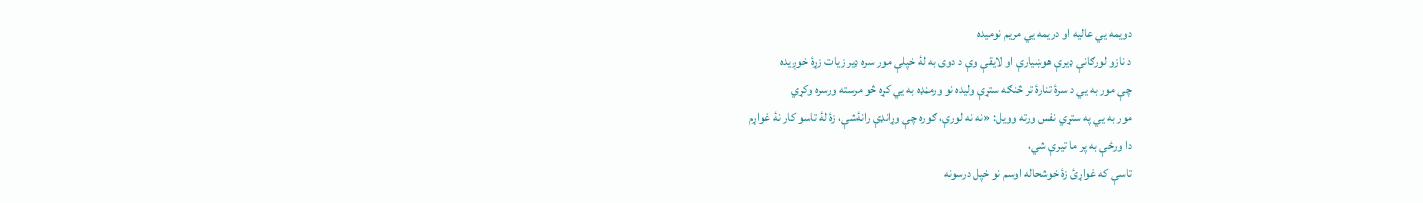دويمه يي عاليه او دريمه يي مريم نوميده
د نازو لورګانې ډيرې هوښيارې او لايقې وې د دوی به لۀ خپلې مور سره ډير زيات زړۀ خوږيده
چې مور به يي د سرۀ تنارۀ تر څنګه ستړې وليده نو ورمڼډه به يي کړه څو مرسته ورسره وکړي
مور به يي په ستړي نفس ورته وويل: «نه نه لورې، ګوره چې وړانډې رانۀشې، زۀ لۀ تاسو کار نۀ غواړم
دا ورځې به پر ما تيرې شي،
تاسې که غواړئ زۀ خوشحاله اوسم نو خپل درسونه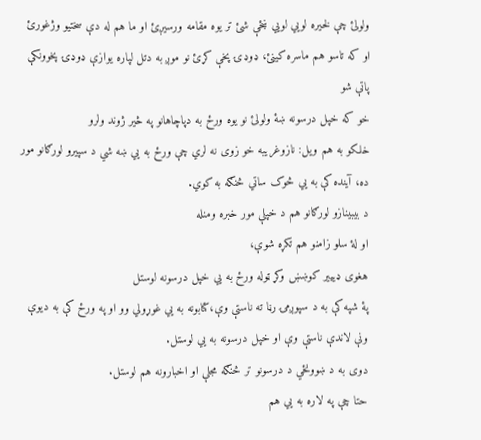ولولئ چې لخيره لويي لويي ښځې شئ تر يوه مقامه ورسيږئ او ما هم له دې سختيو وژغورئ
او که تاسو هم ماسره کينئ، ډوډۍ پخې کړئ نو موږ به دتل لپاره يوازې ډوډۍ پخوونکې پاتې شو
خو که خپل درسونه ښۀ ولولئ نو يوه ورځ به دپاچاهانو په څير ژوند ولرو
خلکو به هم ويل: نازوغريبه خو زوی نه لري چې ورځ به يي ښه شي د سپيرو لورګانو مور ده، آينده کې به يي څوک ساتي څنګه به کوي.
د بيبينازو لورګانو هم د خپلې مور خبره ومنله
او لۀ سلو زامنو هم تکړه شوې،
هغوی ډييير کوښښ وکړ ټوله ورځ به يي خپل درسونه لوستل
پۀ شپه کې به د سپوږمۍ رڼا ته ناستې وې،کتابونه به يي غوړولي وو او په ورځ کې به ديوې ونې لاندې ناستې وې او خپل درسونه به يي لوستل.
دوی به د ښوونځي د درسونو تر څنګه مجلې او اخبارونه هم لوستل.
حتا چې په لاره به يي هم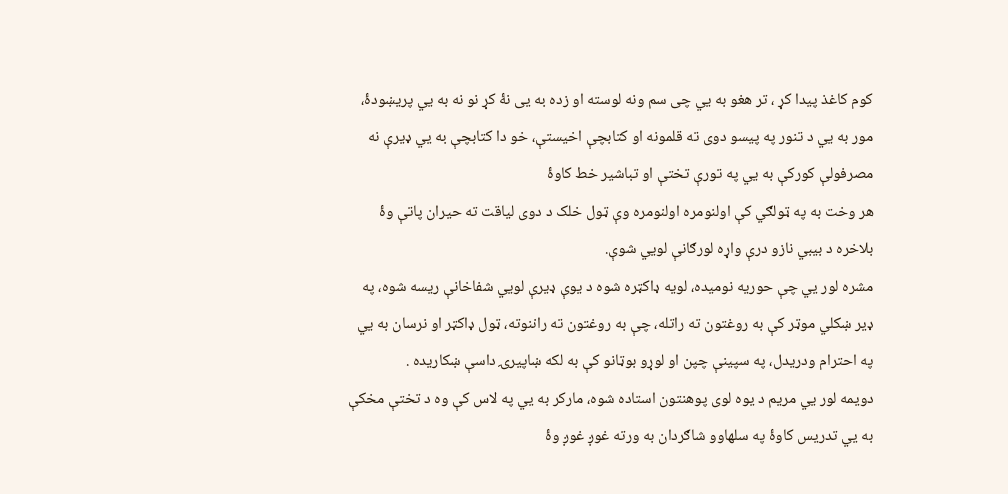کوم کاغذ پيدا کړ ، تر هغو به يي چی سم ونه لوسته او زده به يی نۀ کړ نو نه به يي پريښودۀ،
مور به يي د تنور په پيسو دوی ته قلمونه او کتابچې اخيستې، خو دا کتابچې به يي ډيرې نه مصرفولې کورکې به يي په تورې تختې او تباشير خط کاوۀ
هر وخت به په ټولګي کې اولنومره اولنومره وې ټول خلک د دوی لياقت ته حيران پاتې وۀ
بلاخره د بيبي نازو درې واړه لورګانې لويي شوې.
مشره لور يي چې حوريه نوميده، لويه ډاکټره شوه د يوې ډیرې لويي شفاخانې ريسه شوه، په ډير ښکلي موټر کې به روغتون ته راتله، چې به روغتون ته راننوته، ټول ډاکټر او نرسان به يي په احترام ودريدل، په سپينې چپن او لوړو بوټانو کې به لکه ښاپيرۍ داسې ښکاريده .
دويمه لور يي مريم د يوه لوی پوهنتون استاده شوه، مارکر به يي په لاس کې وه د تختې مخکې به يي تدريس کاوۀ په سلهاوو شاګردان به ورته غوږ غوږ وۀ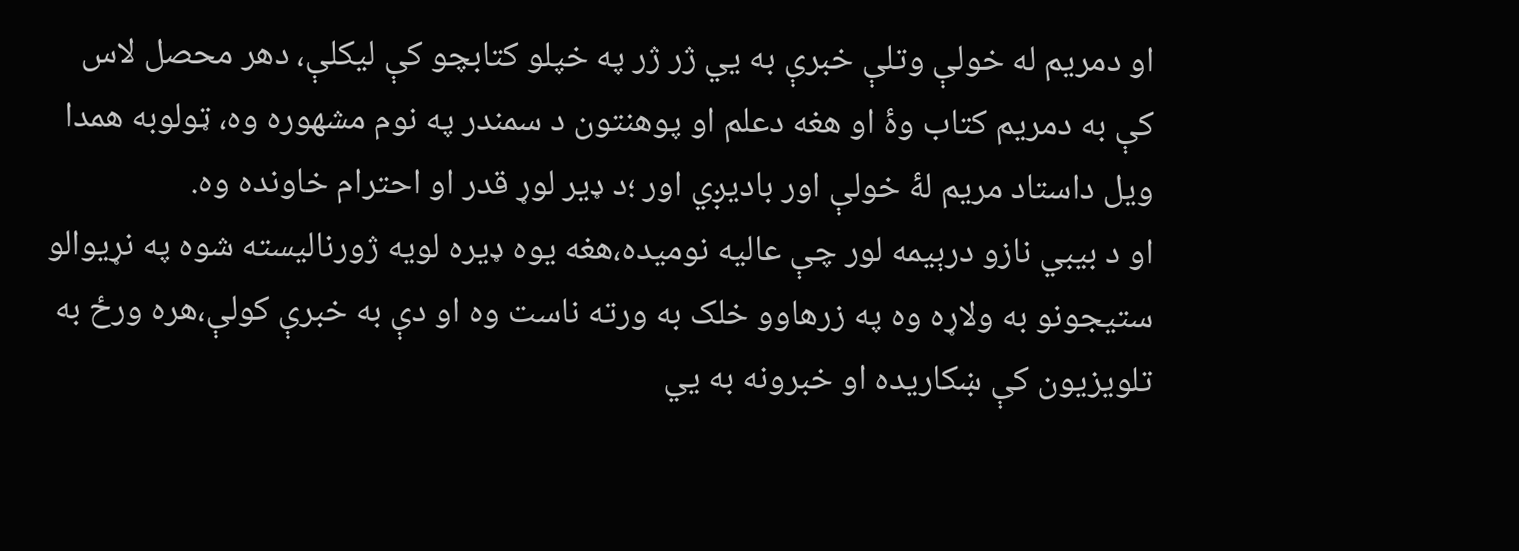او دمريم له خولې وتلې خبرې به يي ژر ژر په خپلو کتابچو کې ليکلې، دهر محصل لاس کې به دمريم کتاب وۀ او هغه دعلم او پوهنتون د سمندر په نوم مشهوره وه، ټولوبه همدا ويل داستاد مريم لۀ خولې اور باديږي اور ؛د ډیر لوړ قدر او احترام خاونده وه.
او د بيبي نازو درېيمه لور چې عاليه نوميده،هغه يوه ډیره لويه ژورناليسته شوه په نړيوالو ستيجونو به ولاړه وه په زرهاوو خلک به ورته ناست وه او دې به خبرې کولې،هره ورځ به تلويزيون کې ښکاريده او خبرونه به يي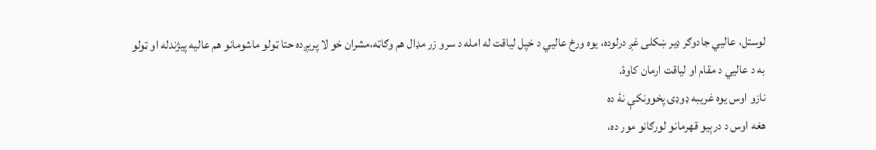لوستل، عاليي جادوګر ډير ښکلی غږ درلوده، يوه ورځ عاليي د خپل لياقت له امله د سرو زر مډال هم وګاټه،مشران خو لا پريږده حتا ټولو ماشومانو هم عاليه پيژندله او ټولو به د عاليي د مقام او لياقت ارمان کاوۀ.
نازو اوس يوه غريبه ډوډۍ پخوونکې نۀ ده
هغه اوس د درېيو قهرمانو لورګانو مور ده،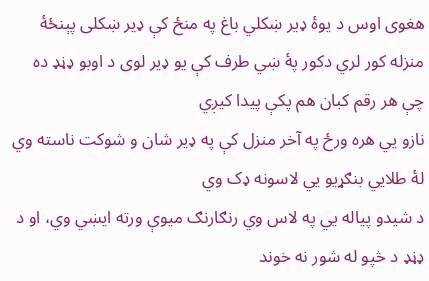هغوی اوس د يوۀ ډير ښکلي باغ په منځ کې ډير ښکلی پېنځۀ منزله کور لري دکور پۀ ښي طرف کې يو ډير لوی د اوبو ډڼډ ده چې هر رقم کبان هم پکې پيدا کيږي
نازو يي هره ورځ په آخر منزل کې په ډير شان و شوکت ناسته وي لۀ طلايي بنګړيو يي لاسونه ډک وي
د شيدو پياله يي په لاس وي رنګارنګ ميوې ورته ايښي وي، او د ډڼډ د څپو له شور نه خوند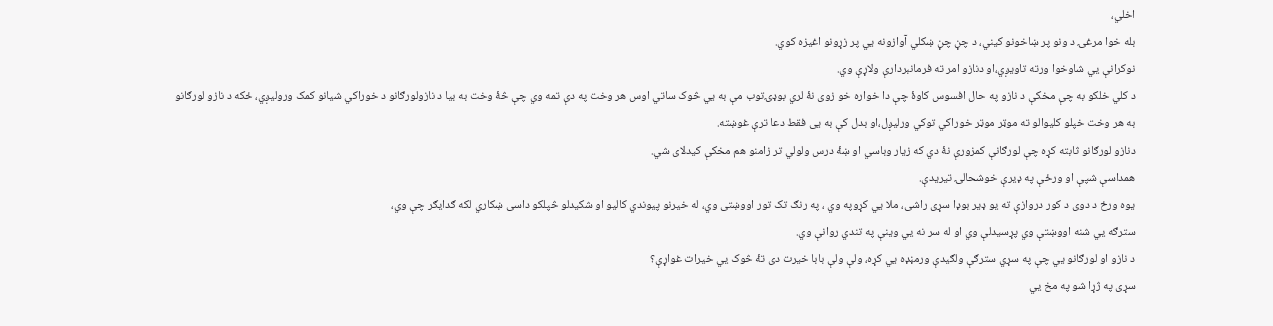اخلي،
بله خوا مرغۍ د ونو پر ښاخونو کيني، د چڼ چڼ ښکلي آوازونه يي پر زړونو اغيزه کوي.
نوکرانې يي شاوخوا ورته تاويږي،او دنازو امر ته فرمانبردارې ولاړې وي.
د کلي خلکو به چې مخکې د نازو په حال افسوس کاوۀ چې دا خواره خو زوی نۀ لري بوډۍتوب مې به يي څوک ساتي اوس هر وخت په دې تمه وي چې څۀ وخت به بیا د نازولورګانو د خوراکي شيانو کمک وروليږي، ځکه د نازو لورګانو به هر وخت خپلو کليوالو ته موټر موټر خوراکي توکي ورليږل،او بدل کې به یی فقط دعا ترې غوښته.
دنازو لورګانو ثابته کړه چې لورګانې کمزورې نۀ دي که زيار وباسي او ښۀ درس ولولي تر زامنو هم مخکې کيدلای شي.
همداسې شپې او ورځې په ډيرې خوشحالۍ تيريدې.
يوه ورځ د دوی د کور دروازې ته يو ډير بوډا سړی راشی، ملا يي کړوپه وي ، په رنګ تک تور اووښتی وي، له خيرنو پيوندي کاليو او شکيدلو څپلکو داسی ښکاري لکه ګدايګر چې وي،
سترګه يي شنه اووښتې وي پړسيدلې وي او له سر نه يي وينې په تندي روانې وي.
د نازو او لورګانو يي چې په سړي سترګې ولګيدې ورمڼډه يي کړه، ولې ولې بابا خيرت دی تۀ څوک يي خيرات غواړې؟
سړی په ژړا شو په مخ يي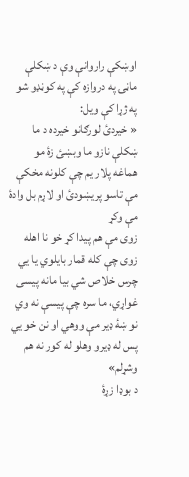اوښکې راروانې وې د ښکلې ماڼۍ په دروازه کې په کوڼډو شو په ژړا کې ويل:
« خيردئ لورګانو خيرده د ما ښکلې نازو ما وبښئ زۀ مو هماغه پلار يم چې کلونه مخکې مې تاسو پريښودئ او لاړم بل وادۀ مې وکړ
زوی مې هم پيدا کړ خو نا اهله زوی چې کله قمار بايلوي يا يي چرس خلاص شي بیا مانه پيسی غواړي، ما سره چې پيسې نه وي نو ښۀ ډير مې ووهي او نن خو يي پس له ډيرو وهلو له کور نه هم وشړلم»
د بوډا زړۀ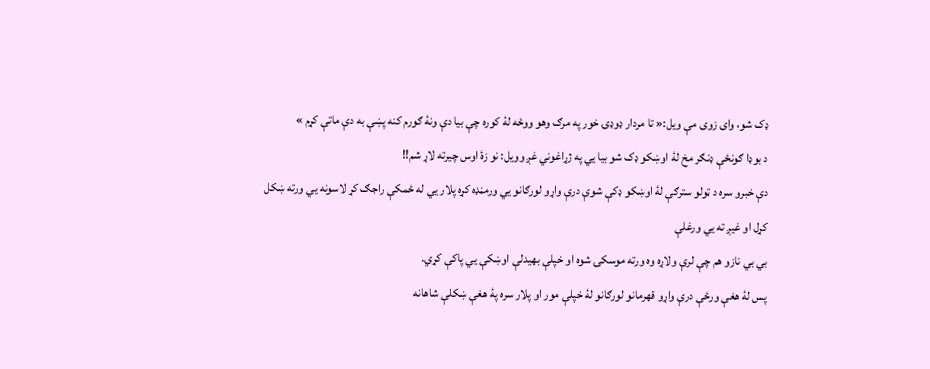ډک شو، وای زوی مې ويل:« تا مردار ډوډۍ خور په مرګ وهو ووځه لۀ کوره چې بیا دې ونۀ ګورم کنه پښې به دې ماتې کړم »
د بوډا ګونځې ډنګر مخ لۀ اوښکو ډک شو بیا يي په ژړاغوني غږ وويل: نو زۀ اوس چيرته لاړ شم!!
دې خبرو سره د ټولو سترګې لۀ اوښکو ډکې شوې درې واړو لورګانو يي ورمڼډه کړه پلار يي له ځمکې راجګ کړ لاسونه يي ورته ښکل کړل او غيږ ته يي ورغلې
بي بي نازو هم چې لرې ولاړه وه ورته موسکۍ شوه او خپلې بهيدلې اوښکې يي پاکې کړي.
پس لۀ هغې ورځې درې واړو قهرمانو لورګانو لۀ خپلې مور او پلار سره پۀ هغې ښکلې شاهانه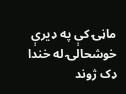ماڼۍ کې په ډيرې خوشحالۍ له خندا ډک ژوند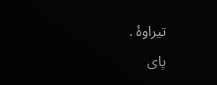تيراوۀ .
پای